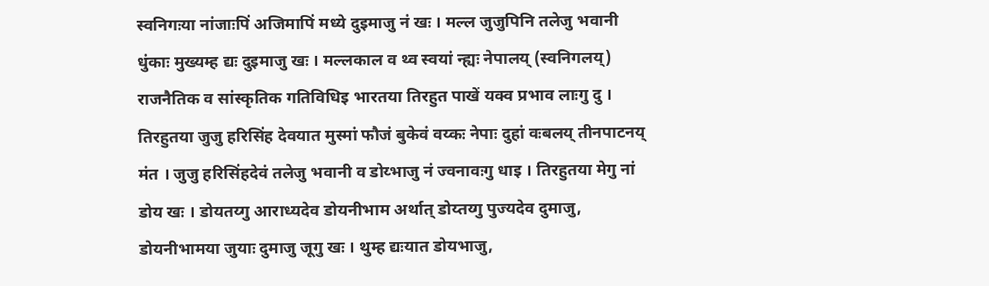स्वनिगःया नांजाःपिं अजिमापिं मध्ये दुइमाजु नं खः । मल्ल जुजुपिनि तलेजु भवानी धुंकाः मुख्यम्ह द्यः दुइमाजु खः । मल्लकाल व थ्व स्वयां न्ह्यः नेपालय् (स्वनिगलय्) राजनैतिक व सांस्कृतिक गतिविधिइ भारतया तिरहुत पाखें यक्व प्रभाव लाःगु दु । तिरहुतया जुजु हरिसिंह देवयात मुस्मां फौजं बुकेवं वय्कः नेपाः दुहां वःबलय् तीनपाटनय् मंत । जुजु हरिसिंहदेवं तलेजु भवानी व डोय्भाजु नं ज्वनावःगु धाइ । तिरहुतया मेगु नां डोय खः । डोयतय्गु आराध्यदेव डोयनीभाम अर्थात् डोय्तय्गु पुज्यदेव दुमाजु, डोयनीभामया जुयाः दुमाजु जूगु खः । थुम्ह द्यःयात डोयभाजु,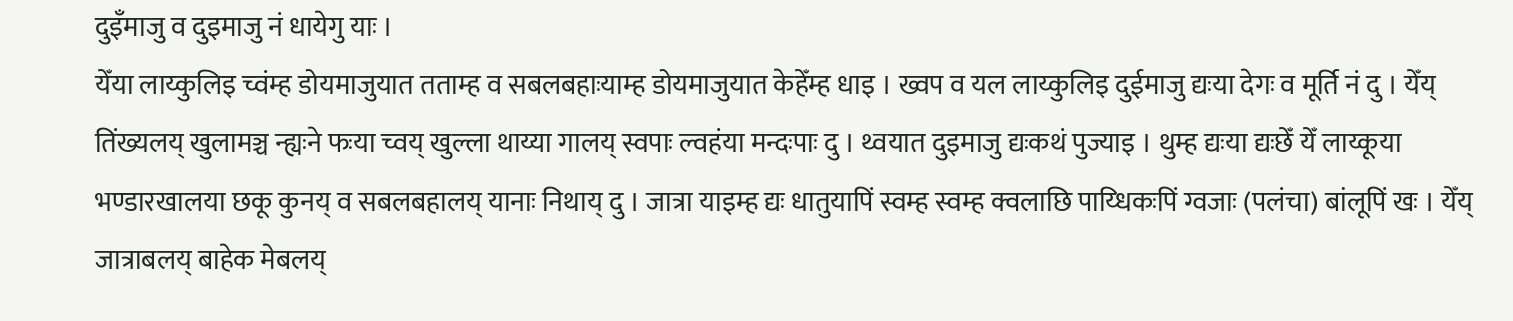दुइँमाजु व दुइमाजु नं धायेगु याः ।
येँया लाय्कुलिइ च्वंम्ह डोयमाजुयात तताम्ह व सबलबहाःयाम्ह डोयमाजुयात केहेँम्ह धाइ । ख्वप व यल लाय्कुलिइ दुईमाजु द्यःया देगः व मूर्ति नं दु । येँय् तिंख्यलय् खुलामञ्च न्ह्यःने फःया च्वय् खुल्ला थाय्या गालय् स्वपाः ल्वहंया मन्दःपाः दु । थ्वयात दुइमाजु द्यःकथं पुज्याइ । थुम्ह द्यःया द्यःछेँ येँ लाय्कूया भण्डारखालया छकू कुनय् व सबलबहालय् यानाः निथाय् दु । जात्रा याइम्ह द्यः धातुयापिं स्वम्ह स्वम्ह क्वलाछि पाय्धिकःपिं ग्वजाः (पलंचा) बांलूपिं खः । येँय् जात्राबलय् बाहेक मेबलय्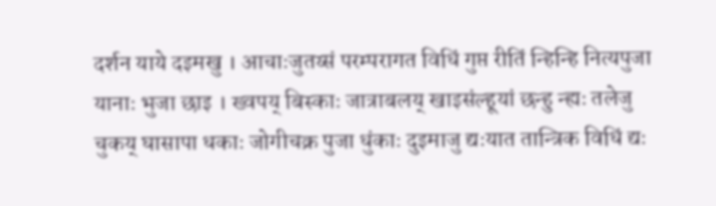दर्शन याये दइमखु । आचाःजुतय्सं परम्परागत विधिं गुप्त रीतिं न्हिन्हि नित्यपुजा यानाः भुजा छाइ । ख्वपय् बिस्काः जात्राबलय् खाइसंल्हूयां छन्हु न्ह्यः तलेजु चुकय् घासापा धकाः जोगीचक्र पुजा धुंकाः दुइमाजु द्यःयात तान्त्रिक विधिं द्यः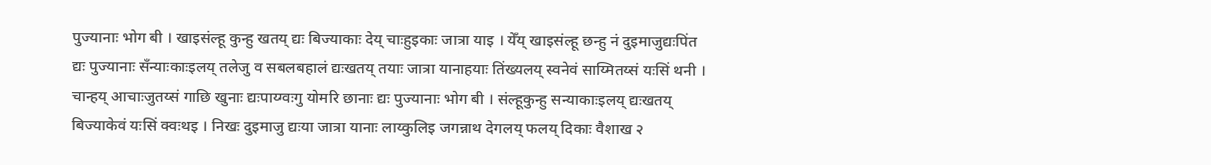पुज्यानाः भोग बी । खाइसंल्हू कुन्हु खतय् द्यः बिज्याकाः देय् चाःहुइकाः जात्रा याइ । येँय् खाइसंल्हू छन्हु नं दुइमाजुद्यःपिंत द्यः पुज्यानाः सँन्याःकाःइलय् तलेजु व सबलबहालं द्यःखतय् तयाः जात्रा यानाहयाः तिंख्यलय् स्वनेवं साय्मितय्सं यःसिं थनी । चान्हय् आचाःजुतय्सं गाछि खुनाः द्यःपाय्ग्वःगु योमरि छानाः द्यः पुज्यानाः भोग बी । संल्हूकुन्हु सन्याकाःइलय् द्यःखतय् बिज्याकेवं यःसिं क्वःथइ । निखः दुइमाजु द्यःया जात्रा यानाः लाय्कुलिइ जगन्नाथ देगलय् फलय् दिकाः वैशाख २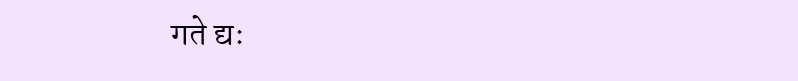गते द्यः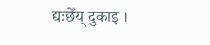द्यःछेँय् दुकाइ ।